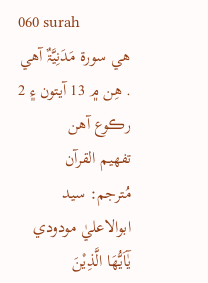060 surah
ھي سورة مَدَنِیَّۃٌ آھي . ھِن ۾ 13 آيتون ۽ 2 رڪوع آھن
تفھيم القرآن
مُترجم: سيد ابوالاعليٰ مودودي
يٰٓاَيُّهَا الَّذِيْنَ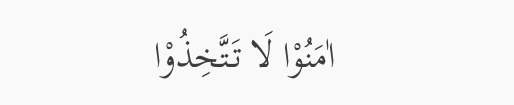اٰمَنُوْا لَا تَتَّخِذُوْا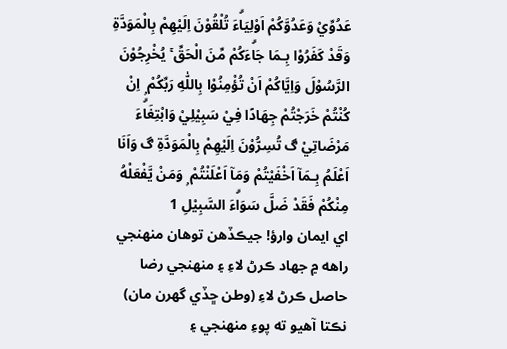عَدُوِّيْ وَعَدُوَّكُمْ اَوْلِيَاۗءَ تُلْقُوْنَ اِلَيْهِمْ بِالْمَوَدَّةِ وَقَدْ كَفَرُوْا بِـمَا جَاۗءَكُمْ مِّنَ الْحَقِّ ۚ يُخْرِجُوْنَ الرَّسُوْلَ وَاِيَّاكُمْ اَنْ تُؤْمِنُوْا بِاللّٰهِ رَبِّكُمْ ۭ اِنْ كُنْتُمْ خَرَجْتُمْ جِهَادًا فِيْ سَبِيْلِيْ وَابْتِغَاۗءَ مَرْضَاتِيْ ڰ تُسِرُّوْنَ اِلَيْهِمْ بِالْمَوَدَّةِ ڰ وَاَنَا اَعْلَمُ بِـمَآ اَخْفَيْتُمْ وَمَآ اَعْلَنْتُمْ ۭ وَمَنْ يَّفْعَلْهُ مِنْكُمْ فَقَدْ ضَلَّ سَوَاۗءَ السَّبِيْلِ 1
اي ايمان وارؤ! جيڪڏهن توهان منهنجي راهه ۾ جهاد ڪرڻ لاءِ ۽ منهنجي رضا حاصل ڪرڻ لاءِ (وطن ڇڏي گهرن مان) نڪتا آهيو ته پوءِ منهنجي ۽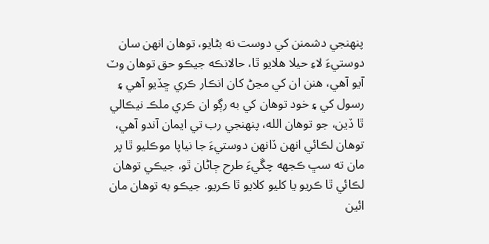پنهنجي دشمنن کي دوست نه بڻايو، توهان انهن سان دوستيءَ لاءِ حيلا هلايو ٿا، حالانڪه جيڪو حق توهان وٽ آيو آهي، هنن ان کي مڃڻ کان انڪار ڪري ڇڏيو آهي ۽ رسول کي ۽ خود توهان کي به رڳو ان ڪري ملڪ نيڪالي ٿا ڏين، جو توهان الله، پنهنجي رب تي ايمان آندو آهي، توهان لڪائي انهن ڏانهن دوستيءَ جا نياپا موڪليو ٿا پر مان ته سڀ ڪجهه چڱيءَ طرح ڄاڻان ٿو، جيڪي توهان لڪائي ٿا ڪريو يا کليو کلايو ٿا ڪريو. جيڪو به توهان مان ائين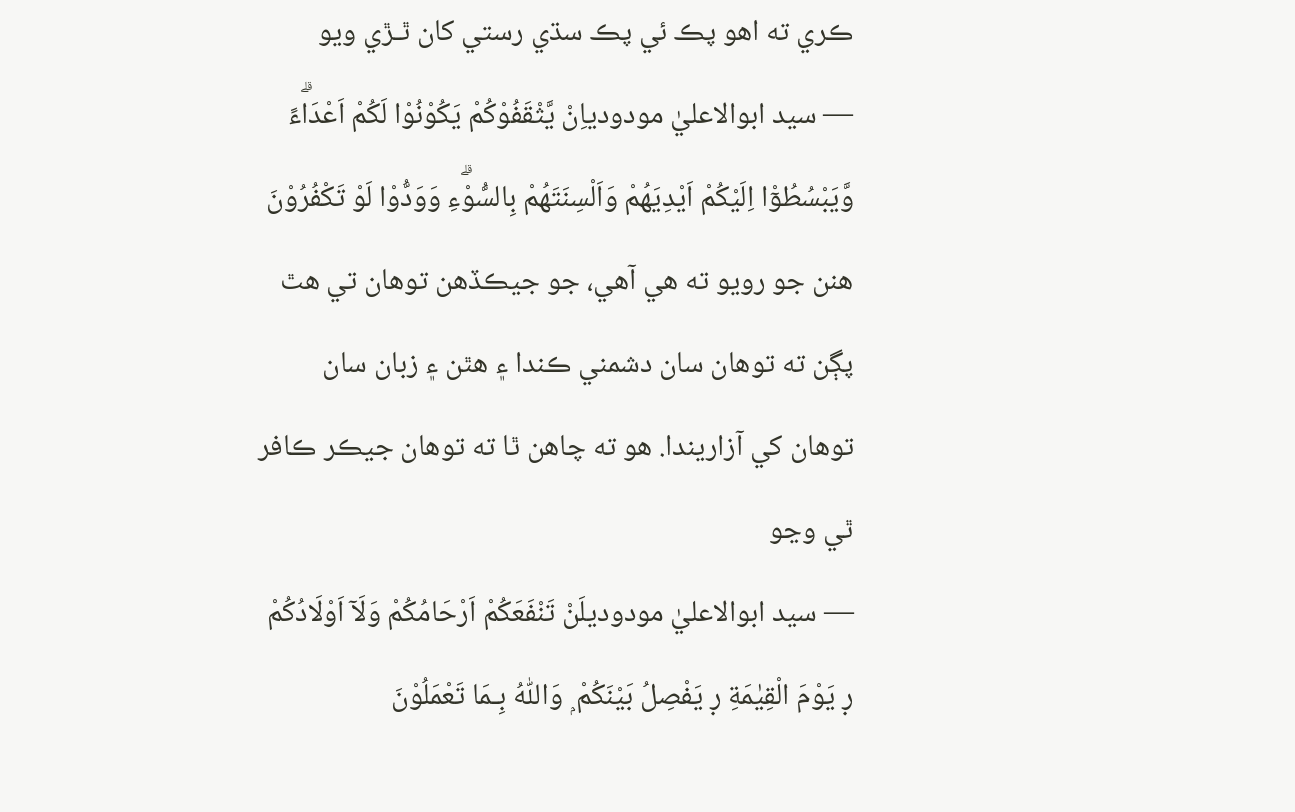ڪري ته اهو پڪ ئي پڪ سڌي رستي کان ٿـڙي ويو
— سيد ابوالاعليٰ مودودياِنْ يَّثْقَفُوْكُمْ يَكُوْنُوْا لَكُمْ اَعْدَاۗءً وَّيَبْسُطُوْٓا اِلَيْكُمْ اَيْدِيَهُمْ وَاَلْسِنَتَهُمْ بِالسُّوْۗءِ وَوَدُّوْا لَوْ تَكْفُرُوْنَ
هنن جو رويو ته هي آهي، جو جيڪڏهن توهان تي هٿ پڳن ته توهان سان دشمني ڪندا ۽ هٿن ۽ زبان سان توهان کي آزاريندا. هو ته چاهن ٿا ته توهان جيڪر ڪافر ٿي وڃو
— سيد ابوالاعليٰ مودوديلَنْ تَنْفَعَكُمْ اَرْحَامُكُمْ وَلَآ اَوْلَادُكُمْ ڔ يَوْمَ الْقِيٰمَةِ ڔ يَفْصِلُ بَيْنَكُمْ ۭ وَاللّٰهُ بِـمَا تَعْمَلُوْنَ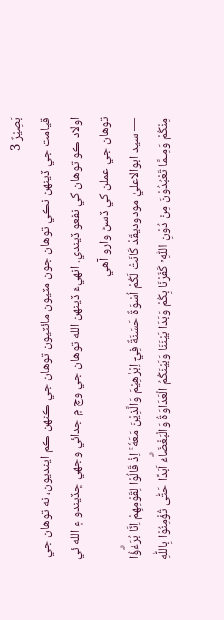بَصِيْرٌ 3
قيامت جي ڏينهن نڪي توهان جون مٽيون مائٽيون توهان جي ڪنهن ڪم اينديون، نه توهان جي اولاد ڪو توهان کي نفعو ڏيندي. انهيءَ ڏينهن الله توهان جي وچ ۾ جدائي وجهي ڇڏيندو ۽ الله ئي توهان جي عملن کي ڏسڻ وارو آهي
— سيد ابوالاعليٰ مودوديقَدْ كَانَتْ لَكُمْ اُسْوَةٌ حَسَنَةٌ فِيْٓ اِبْرٰهِيْمَ وَالَّذِيْنَ مَعَهٗ ۚ اِذْ قَالُوْا لِقَوْمِهِمْ اِنَّا بُرَءٰۗؤُا مِنْكُمْ وَمِـمَّا تَعْبُدُوْنَ مِنْ دُوْنِ اللّٰهِ ۡ كَفَرْنَا بِكُمْ وَبَدَا بَيْنَنَا وَبَيْنَكُمُ الْعَدَاوَةُ وَالْبَغْضَاۗءُ اَبَدًا حَتّٰى تُؤْمِنُوْا بِاللّٰهِ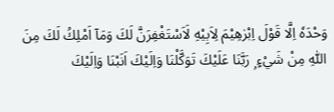وَحْدَهٗ اِلَّا قَوْلَ اِبْرٰهِيْمَ لِاَبِيْهِ لَاَسْتَغْفِرَنَّ لَكَ وَمَآ اَمْلِكُ لَكَ مِنَ اللّٰهِ مِنْ شَيْءٍ ۭ رَبَّنَا عَلَيْكَ تَوَكَّلْنَا وَاِلَيْكَ اَنَبْنَا وَاِلَيْكَ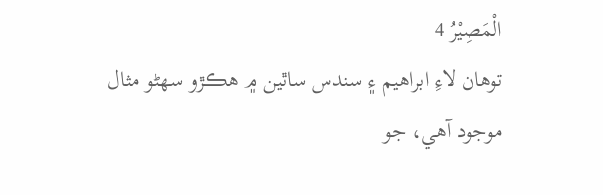الْمَصِيْرُ 4
توهان لاءِ ابراهيم ۽ سندس ساٿين ۾ هڪڙو سهڻو مثال موجود آهي، جو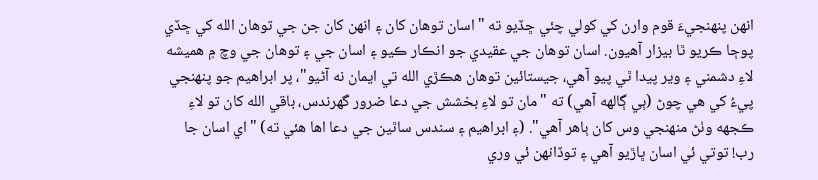انهن پنهنجيءَ قوم وارن کي کولي چئي ڇڏيو ته "اسان توهان کان ۽ انهن کان جن جي توهان الله کي ڇڏي پوڄا ڪريو ٿا بيزار آهيون. اسان توهان جي عقيدي جو انڪار ڪيو ۽ اسان جي ۽ توهان جي وچ ۾ هميشه لاءِ دشمني ۽ وير پيدا ٿي پيو آهي، جيستائين توهان هڪڙي الله تي ايمان نه آڻيو"، پر ابراهيم جو پنهنجي پيءُ کي هي چوڻ (ٻي ڳالهه آهي) ته "مان تو لاءِ بخشش جي دعا ضرور گهرندس، باقي الله کان تو لاءِ ڪجهه وٺڻ منهنجي وس کان ٻاهر آهي". (۽ ابراهيم ۽ سندس ساٿين جي دعا اها هئي ته) "اي اسان جا رب! توتي ئي اسان ڀاڙيو آهي ۽ توڏانهن ئي وري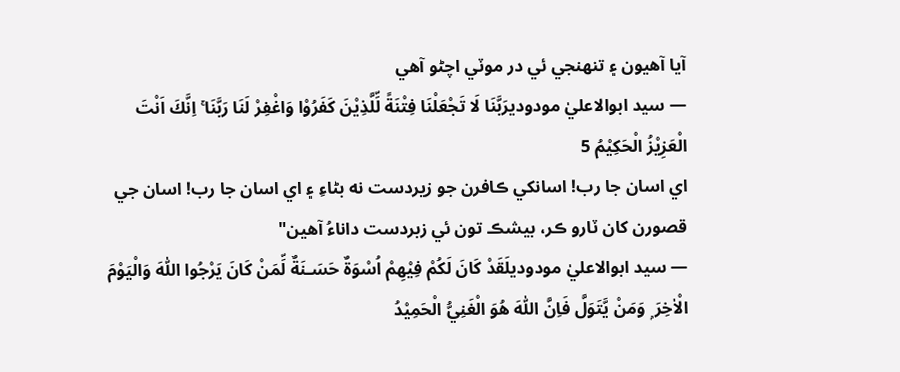آيا آهيون ۽ تنهنجي ئي در موٽي اچڻو آهي
— سيد ابوالاعليٰ مودوديرَبَّنَا لَا تَجْعَلْنَا فِتْنَةً لِّلَّذِيْنَ كَفَرُوْا وَاغْفِرْ لَنَا رَبَّنَا ۚ اِنَّكَ اَنْتَ الْعَزِيْزُ الْحَكِيْمُ 5
اي اسان جا رب! اسانکي ڪافرن جو زيردست نه بڻاءِ ۽ اي اسان جا رب! اسان جي قصورن کان ٽارو ڪر، بيشڪ تون ئي زبردست داناءُ آهين"
— سيد ابوالاعليٰ مودوديلَقَدْ كَانَ لَكُمْ فِيْهِمْ اُسْوَةٌ حَسَـنَةٌ لِّمَنْ كَانَ يَرْجُوا اللّٰهَ وَالْيَوْمَ الْاٰخِرَ ۭ وَمَنْ يَّتَوَلَّ فَاِنَّ اللّٰهَ هُوَ الْغَنِيُّ الْحَمِيْدُ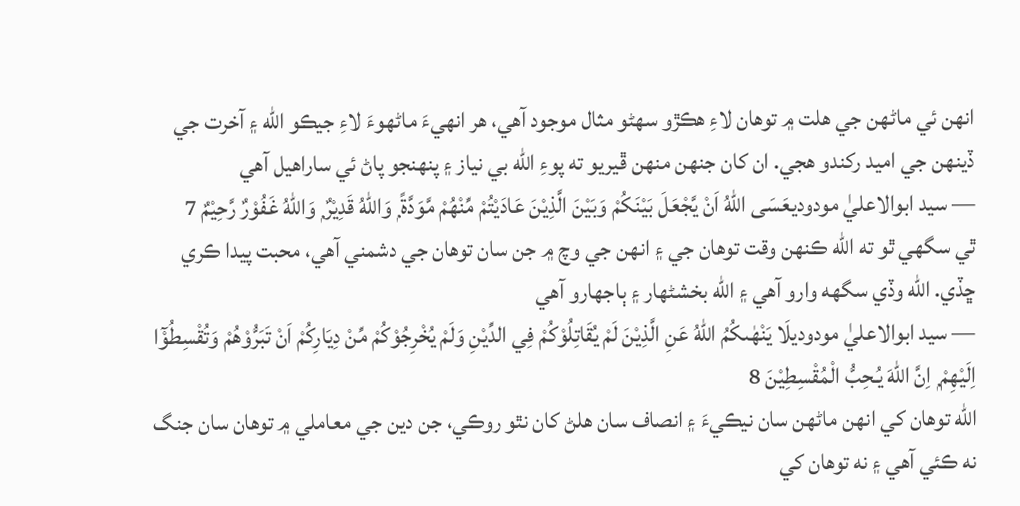انهن ئي ماڻهن جي هلت ۾ توهان لاءِ هڪڙو سهڻو مثال موجود آهي، هر انهيءَ ماڻهوءَ لاءِ جيڪو الله ۽ آخرت جي ڏينهن جي اميد رکندو هجي. ان کان جنهن منهن ڦيريو ته پوءِ الله بي نياز ۽ پنهنجو پاڻ ئي ساراهيل آهي
— سيد ابوالاعليٰ مودوديعَسَى اللّٰهُ اَنْ يَّجْعَلَ بَيْنَكُمْ وَبَيْنَ الَّذِيْنَ عَادَيْتُمْ مِّنْهُمْ مَّوَدَّةً ۭ وَاللّٰهُ قَدِيْرٌ ۭ وَاللّٰهُ غَفُوْرٌ رَّحِيْمٌ 7
ٿي سگهي ٿو ته الله ڪنهن وقت توهان جي ۽ انهن جي وچ ۾ جن سان توهان جي دشمني آهي، محبت پيدا ڪري ڇڏي. الله وڏي سگهه وارو آهي ۽ الله بخشڻهار ۽ ٻاجهارو آهي
— سيد ابوالاعليٰ مودوديلَا يَنْهٰىكُمُ اللّٰهُ عَنِ الَّذِيْنَ لَمْ يُقَاتِلُوْكُمْ فِي الدِّيْنِ وَلَمْ يُخْرِجُوْكُمْ مِّنْ دِيَارِكُمْ اَنْ تَبَرُّوْهُمْ وَتُقْسِطُوْٓا اِلَيْهِمْ ۭ اِنَّ اللّٰهَ يُـحِبُّ الْمُقْسِطِيْنَ 8
الله توهان کي انهن ماڻهن سان نيڪيءَ ۽ انصاف سان هلڻ کان نٿو روڪي، جن دين جي معاملي ۾ توهان سان جنگ نه ڪئي آهي ۽ نه توهان کي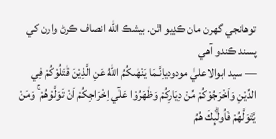توهانجي گهرن مان ڪڍيو اٿن. بيشڪ الله انصاف ڪرڻ وارن کي پسند ڪندو آهي
— سيد ابوالاعليٰ مودودياِنَّـمَا يَنْهٰىكُمُ اللّٰهُ عَنِ الَّذِيْنَ قٰتَلُوْكُمْ فِي الدِّيْنِ وَاَخْرَجُوْكُمْ مِّنْ دِيَارِكُمْ وَظٰهَرُوْا عَلٰٓي اِخْرَاجِكُمْ اَنْ تَوَلَّوْهُمْ ۚ وَمَنْ يَّتَوَلَّهُمْ فَاُولٰۗىِٕكَ هُمُ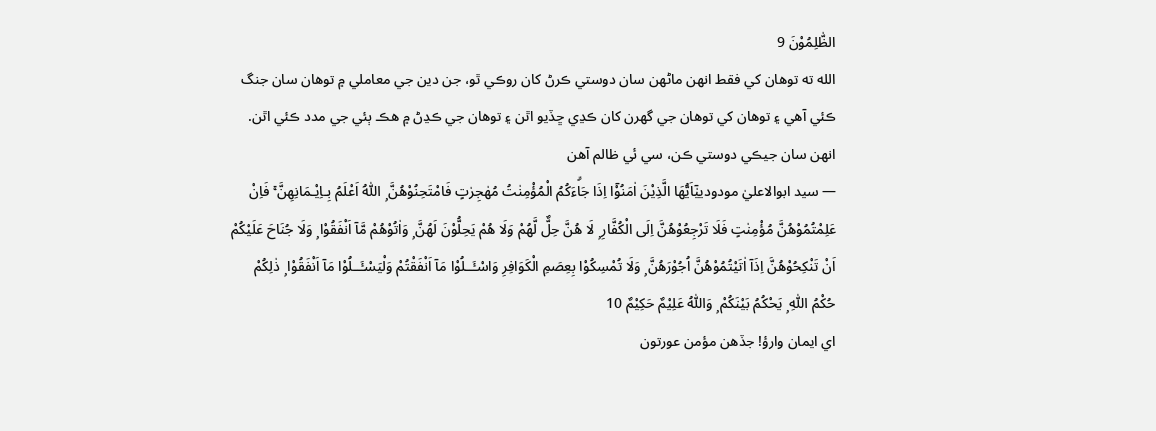الظّٰلِمُوْنَ 9
الله ته توهان کي فقط انهن ماڻهن سان دوستي ڪرڻ کان روڪي ٿو، جن دين جي معاملي ۾ توهان سان جنگ ڪئي آهي ۽ توهان کي توهان جي گهرن کان ڪڍي ڇڏيو اٿن ۽ توهان جي ڪڍڻ ۾ هڪ ٻئي جي مدد ڪئي اٿن. انهن سان جيڪي دوستي ڪن، سي ئي ظالم آهن
— سيد ابوالاعليٰ مودودييٰٓاَيُّهَا الَّذِيْنَ اٰمَنُوْٓا اِذَا جَاۗءَكُمُ الْمُؤْمِنٰتُ مُهٰجِرٰتٍ فَامْتَحِنُوْهُنَّ ۭ اَللّٰهُ اَعْلَمُ بِـاِيْـمَانِهِنَّ ۚ فَاِنْ عَلِمْتُمُوْهُنَّ مُؤْمِنٰتٍ فَلَا تَرْجِعُوْهُنَّ اِلَى الْكُفَّارِ ۭ لَا هُنَّ حِلٌّ لَّهُمْ وَلَا هُمْ يَحِلُّوْنَ لَهُنَّ ۭ وَاٰتُوْهُمْ مَّآ اَنْفَقُوْا ۭ وَلَا جُنَاحَ عَلَيْكُمْ اَنْ تَنْكِحُوْهُنَّ اِذَآ اٰتَيْتُمُوْهُنَّ اُجُوْرَهُنَّ ۭ وَلَا تُمْسِكُوْا بِعِصَمِ الْكَوَافِرِ وَاسْـَٔــلُوْا مَآ اَنْفَقْتُمْ وَلْيَسْـَٔــلُوْا مَآ اَنْفَقُوْا ۭ ذٰلِكُمْ حُكْمُ اللّٰهِ ۭ يَحْكُمُ بَيْنَكُمْ ۭ وَاللّٰهُ عَلِيْمٌ حَكِيْمٌ 10
اي ايمان وارؤ! جڏهن مؤمن عورتون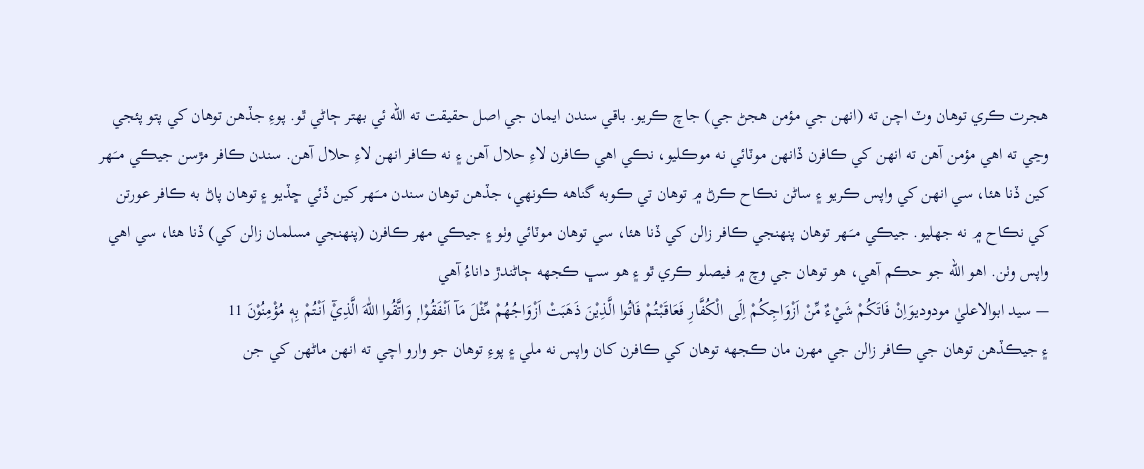هجرت ڪري توهان وٽ اچن ته (انهن جي مؤمن هجڻ جي) جاچ ڪريو. باقي سندن ايمان جي اصل حقيقت ته الله ئي بهتر ڄاڻي ٿو. پوءِ جڏهن توهان کي پتو پئجي وڃي ته اهي مؤمن آهن ته انهن کي ڪافرن ڏانهن موٽائي نه موڪليو، نڪي اهي ڪافرن لاءِ حلال آهن ۽ نه ڪافر انهن لاءِ حلال آهن. سندن ڪافر مڙسن جيڪي مــَـهر کين ڏنا هئا، سي انهن کي واپس ڪريو ۽ ساڻن نڪاح ڪرڻ ۾ توهان تي ڪوبه گناهه ڪونهي، جڏهن توهان سندن مــَـهر کين ڏئي ڇڏيو ۽ توهان پاڻ به ڪافر عورتن کي نڪاح ۾ نه جهليو. جيڪي مــَـهر توهان پنهنجي ڪافر زالن کي ڏنا هئا، سي توهان موٽائي وٺو ۽ جيڪي مهر ڪافرن (پنهنجي مسلمان زالن کي) ڏنا هئا، سي اهي واپس وٺن. اهو الله جو حڪم آهي، هو توهان جي وچ ۾ فيصلو ڪري ٿو ۽ هو سڀ ڪجهه ڄاڻندڙ داناءُ آهي
— سيد ابوالاعليٰ مودوديوَاِنْ فَاتَكُمْ شَيْءٌ مِّنْ اَزْوَاجِكُمْ اِلَى الْكُفَّارِ فَعَاقَبْتُمْ فَاٰتُوا الَّذِيْنَ ذَهَبَتْ اَزْوَاجُهُمْ مِّثْلَ مَآ اَنْفَقُوْا ۭ وَاتَّقُوا اللّٰهَ الَّذِيْٓ اَنْتُمْ بِهٖ مُؤْمِنُوْنَ 11
۽ جيڪڏهن توهان جي ڪافر زالن جي مهرن مان ڪجهه توهان کي ڪافرن کان واپس نه ملي ۽ پوءِ توهان جو وارو اچي ته انهن ماڻهن کي جن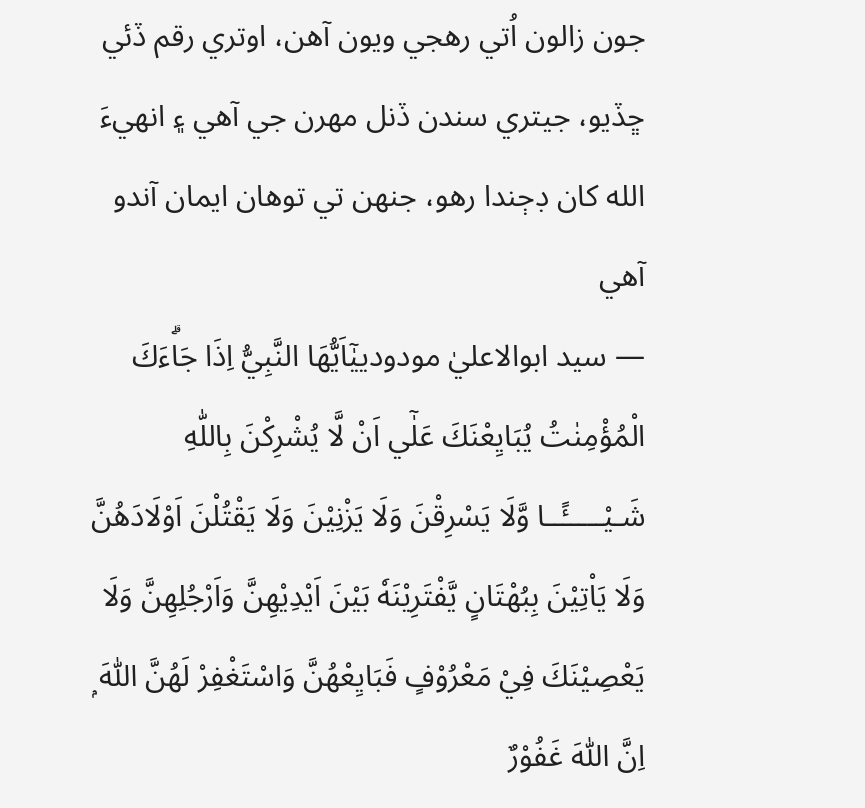جون زالون اُتي رهجي ويون آهن، اوتري رقم ڏئي ڇڏيو، جيتري سندن ڏنل مهرن جي آهي ۽ انهيءَ الله کان ڊڄندا رهو، جنهن تي توهان ايمان آندو آهي
— سيد ابوالاعليٰ مودودييٰٓاَيُّهَا النَّبِيُّ اِذَا جَاۗءَكَ الْمُؤْمِنٰتُ يُبَايِعْنَكَ عَلٰٓي اَنْ لَّا يُشْرِكْنَ بِاللّٰهِ شَـيْـــــًٔــا وَّلَا يَسْرِقْنَ وَلَا يَزْنِيْنَ وَلَا يَقْتُلْنَ اَوْلَادَهُنَّ وَلَا يَاْتِيْنَ بِبُهْتَانٍ يَّفْتَرِيْنَهٗ بَيْنَ اَيْدِيْهِنَّ وَاَرْجُلِهِنَّ وَلَا يَعْصِيْنَكَ فِيْ مَعْرُوْفٍ فَبَايِعْهُنَّ وَاسْتَغْفِرْ لَهُنَّ اللّٰهَ ۭ اِنَّ اللّٰهَ غَفُوْرٌ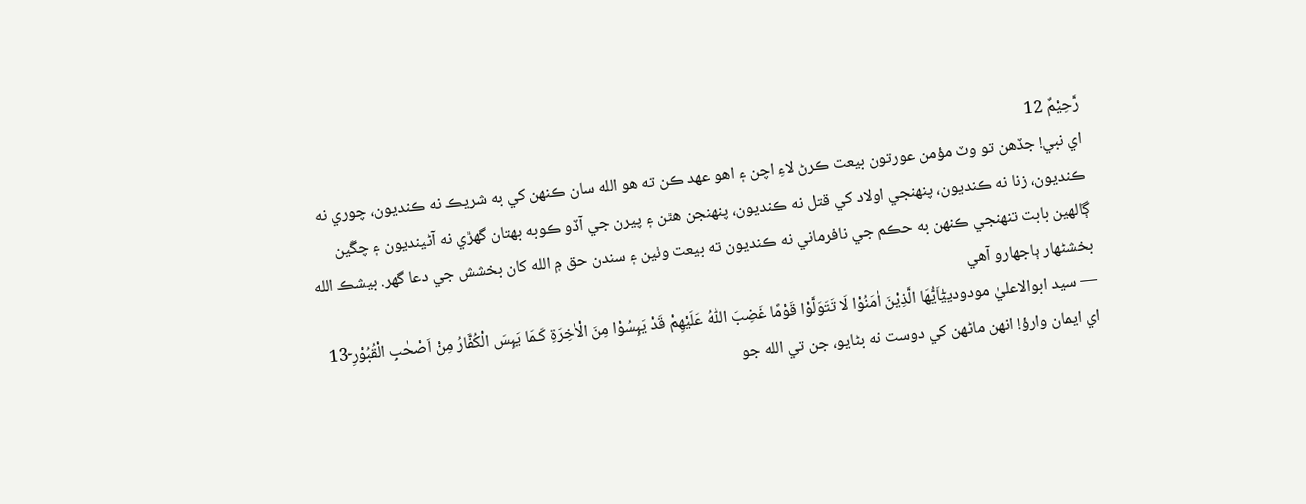رَّحِيْمٌ 12
اي نبي! جڏهن تو وٽ مؤمن عورتون بيعت ڪرڻ لاءِ اچن ۽ اهو عهد ڪن ته هو الله سان ڪنهن کي به شريڪ نه ڪنديون، چوري نه ڪنديون، زنا نه ڪنديون، پنهنجي اولاد کي قتل نه ڪنديون، پنهنجن هٿن ۽ پيرن جي آڏو ڪوبه بهتان گهڙي نه آڻينديون ۽ چڱين ڳالهين بابت تنهنجي ڪنهن به حڪم جي نافرماني نه ڪنديون ته بيعت وٺين ۽ سندن حق ۾ الله کان بخشش جي دعا گهر. بيشڪ الله بخشڻهار ٻاجهارو آهي
— سيد ابوالاعليٰ مودودييٰٓاَيُّهَا الَّذِيْنَ اٰمَنُوْا لَا تَتَوَلَّوْا قَوْمًا غَضِبَ اللّٰهُ عَلَيْهِمْ قَدْ يَىِٕسُوْا مِنَ الْاٰخِرَةِ كَـمَا يَىِٕسَ الْكُفَّارُ مِنْ اَصْحٰبِ الْقُبُوْرِ ۧ13
اي ايمان وارؤ! انهن ماڻهن کي دوست نه بڻايو، جن تي الله جو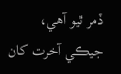ڏمر ٿيو آهي، جيڪي آخرت کان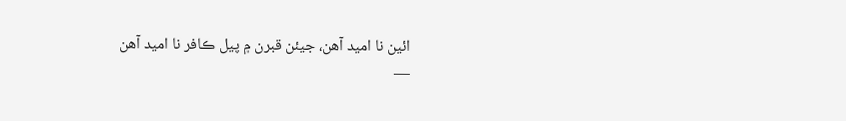ائين نا اميد آهن، جيئن قبرن ۾ پيل ڪافر نا اميد آهن
—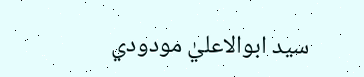سيد ابوالاعليٰ مودودي